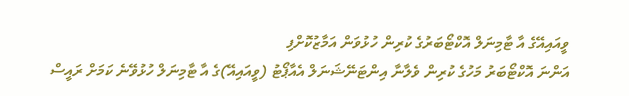ވީއައިއޭގެ އާ ޓާމިނަލް އޮކްޓޯބަރުގެ ކުރިން ހުޅުވަން އަމާޒުކޮށްފި
އަންނަ އޮކްޓޯބަރު މަހުގެ ކުރިން ވެލާނާ އިންޓަނޭޝަނަލް އެއާޕޯޓު (ވީއައިއޭ)ގެ އާ ޓާމިނަލް ހުޅުވޭނެ ކަމަށް ރައީސް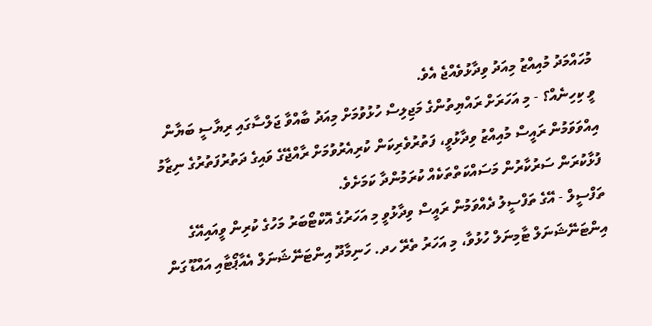މުހައްމަދު މުއިއްޒު މިއަދު ވިދާޅުވެއްޖެ އެވެ.
ވީ ކިހިނެއް؟ - މި އަހަރަށް ރައްޔިތުންގެ މަޖިލިސް ހުޅުވުމަށް މިއަދު ބާއްވާ ޖަލްސާގައި ރިޔާސީ ބަޔާން އިއްވަވަމުން ރައީސް މުއިއްޒު ވިދާޅުވީ، ފަތުރުވެރިކަން ކުރިއެރުވުމަށް ރާއްޖޭގެ ވައިގެ ދަތުރުފަތުރުގެ ނިޒާމު ފުޅާކުރަން ސަރުކާރުން މަސައްކަތްތަކެއް ކުރަމުންދާ ކަމަށެވެ.
ތަފްސީލް - އޭގެ ތަފްސީލު ދެއްވަމުން ރައީސް ވިދާޅުވީ މި އަހަރުގެ އޮކްޓޯބަރު މަހުގެ ކުރިން ވީއައިއޭގެ އިންޓަނޭޝަނަލް ޓާމިނަލް ހުޅުވާ، މި އަހަރު ތެރޭ ހދ. ހަނިމާދޫ އިންޓަނޭޝަނަލް އެއާޕޯޓާއި އައްޑޫ ގަން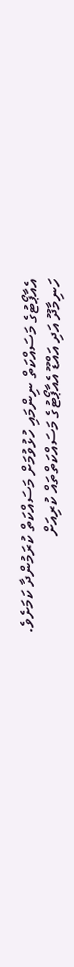އެއާޕޯޓުގެ މަސައްކަތް ނިންމައި ހުޅުވުމަށް މަސައްކަތް ކުރަމުންދާ ކަމަށެވެ.
ހަނިމާދޫ އަދި އައްޑޫ އެއާޕޯޓުގެ މަސައްކަތްތައް ކުރިއަށް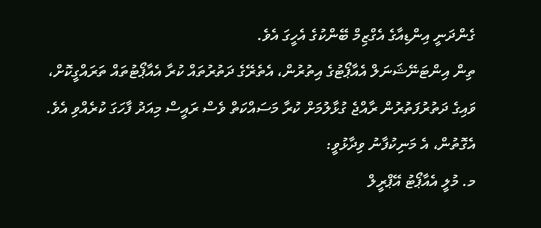ގެންދަނީ އިންޑިއާގެ އެގްޒިމް ބޭންކުގެ އެހީގަ އެވެ.
ތިން އިންޓަނޭޝަނަލް އެއާޕޯޓުގެ އިތުރުން، އެތެރޭގެ ދަތުރުތައް ކުރާ އެއާޕޯޓުތައް ތަރައްގީކޮށް، ވައިގެ ދަތުރުފަތުރުން ރާއްޖެ ގުޅާލުމަށް ކުރާ މަސައްކަތް ވެސް ރައީސް މިއަދު ފާހަގަ ކުރެއްވި އެވެ. އެގޮތުން، އެ މަނިކުފާނު ވިދާޅުވީ:
މ. މުލީ އެއާޕޯޓު އޭޕްރީލް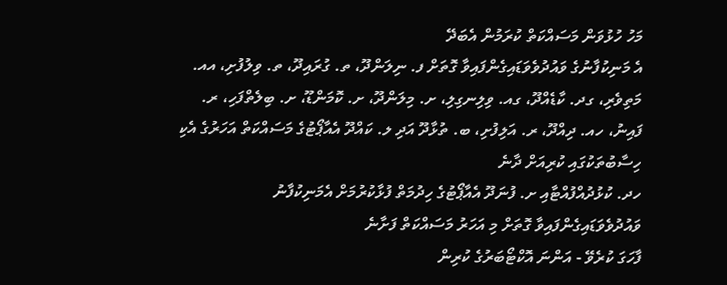މަހު ހުޅުވަން މަސައްކަތް ކުރަމުން އެބަދޭ
އެ މަނިކުފާނުގެ ވައުދުވެވަޑައިގެންފައިވާ ގޮތަށް ފ. ނިލަންދޫ، ތ. ގުރައިދޫ، ތ. ވިލުފުށި، އއ. މަތިވެރި، ގދ. ކާޑެއްދޫ، ގއ. ވިލިނގިލި، ށ. މިލަންދޫ، ށ. ކޮމަންޑޫ، ށ. ބިލެތްފަހި، ރ. ފައިނު، ހއ. ދިއްދޫ، ރ. އަލިފުށި، ބ. ތުޅާދޫ އަދި ލ. ކައްދޫ އެއާޕޯޓުގެ މަސައްކަތް އަހަރުގެ އެކި ހިސާބުތަކުގައި ކުރިއަށް ދާނެ
ހދ. ކުޅުދުއްފުއްޓާއި ށ. ފުނަދޫ އެއާޕޯޓުގެ ހިދުމަތް ފުޅާކުރުމަށް އެމަނިކުފާނު ވައުދުވެވަޑައިގެންފައިވާ ގޮތަށް މި އަހަރު މަސައްކަތް ފަށާނެ
ފާހަގަ ކުރެވޭ - އަންނަ އޮކްޓޯބަރުގެ ކުރިން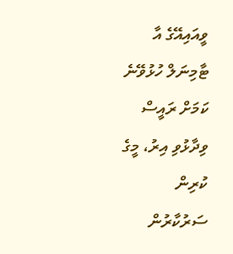ވީއައިއޭގެ އާ ޓާމިނަލް ހުޅުވޭނެ ކަމަށް ރައީސް ވިދާޅުވި އިރު، މީގެ ކުރިން ސަރުކާރުން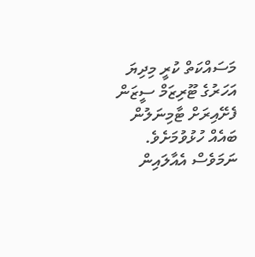މަސައްކަތް ކުރީ މިދިޔަ އަހަރުގެ ޓޫރިޒަމް ސީޒަން ފެށޭއިރަށް ޓާމިނަލުން ބައެއް ހުޅުވުމަށެވެ.
ނަމަވެސް އެއާލައިން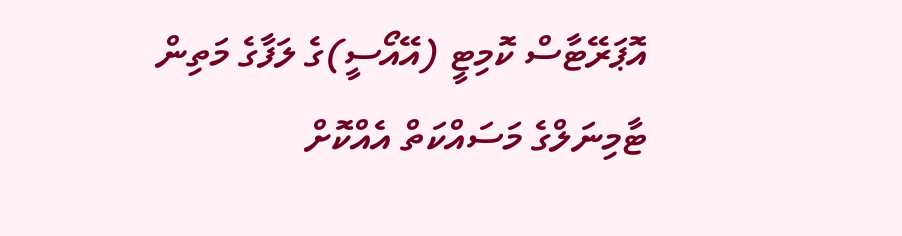އޮޕަރޭޓާސް ކޮމިޓީ (އޭއޯސީ)ގެ ލަފާގެ މަތިން ޓާމިނަލްގެ މަސައްކަތް އެއްކޮށް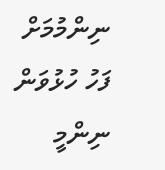ނިންމުމަށް ފަހު ހުޅުވަން ނިންމީ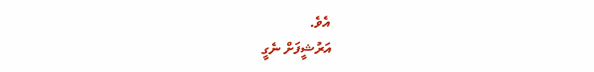އެވެ.
އަރުޝީފަށް ނެގީ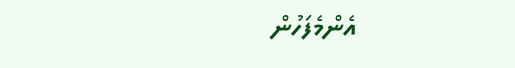އެންމެފަހުން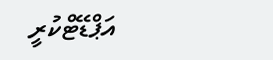އަޕްޑޭޓްކުރީ